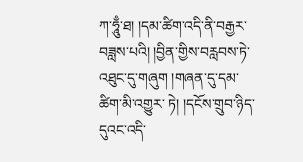ཀ་ཧཱུྃ་ཐ། །དམ་ཚིག་འདི་ནི་བརྒྱར་བཟླས་པའི། །བྱིན་གྱིས་བརླབས་ཏེ་འཐུང་དུ་གཞུག །གཞན་དུ་དམ་ཚིག་མི་འགྱུར་ ཏེ། །དངོས་གྲུབ་ཉིད་དུའང་འདི་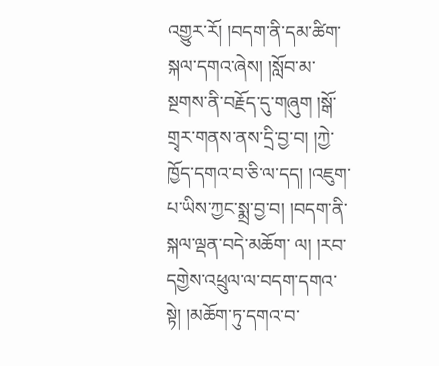འགྱུར་རོ། །བདག་ནི་དམ་ཚིག་སྐལ་དགའ་ཞེས། །སློབ་མ་སྔགས་ནི་བརྗོད་དུ་གཞུག །སྒོ་གྲྭར་གནས་ནས་དྲི་བྱ་བ། །ཀྱེ་ཁྱོད་དགའ་བ་ཅི་ལ་དད། །འཇུག་པ་ཡིས་ཀྱང་སྨྲ་བྱ་བ། །བདག་ནི་སྐལ་ལྡན་བདེ་མཆོག་ ལ། །རབ་དགྱེས་འཕྲུལ་ལ་བདག་དགའ་སྟེ། །མཆོག་ཏུ་དགའ་བ་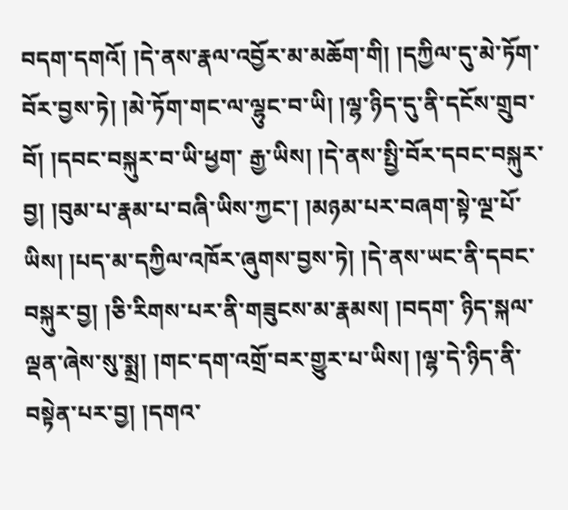བདག་དགའོ། །དེ་ནས་རྣལ་འབྱོར་མ་མཆོག་གི། །དཀྱིལ་དུ་མེ་ཏོག་བོར་བྱས་ཏེ། །མེ་ཏོག་གང་ལ་ལྷུང་བ་ཡི། །ལྷ་ཉིད་དུ་ནི་དངོས་གྲུབ་བོ། །དབང་བསྐུར་བ་ཡི་ཕྱག་ རྒྱ་ཡིས། །དེ་ནས་སྤྱི་བོར་དབང་བསྐུར་བྱ། །བུམ་པ་རྣམ་པ་བཞི་ཡིས་ཀྱང་། །མཉམ་པར་བཞག་སྟེ་ལྔ་པོ་ཡིས། །པད་མ་དཀྱིལ་འཁོར་ཞུགས་བྱས་ཏེ། །དེ་ནས་ཡང་ནི་དབང་བསྐུར་བྱ། །ཅི་རིགས་པར་ནི་གཟུངས་མ་རྣམས། །བདག་ ཉིད་སྐལ་ལྡན་ཞེས་སུ་སྨྲ། །གང་དག་འགྲོ་བར་གྱུར་པ་ཡིས། །ལྷ་དེ་ཉིད་ནི་བསྟེན་པར་བྱ། །དགའ་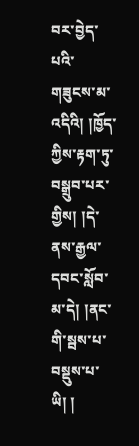བར་བྱེད་པའི་གཟུངས་མ་འདིའི། །ཁྱོད་ཀྱིས་རྟག་ཏུ་བསྒྲུབ་པར་གྱིས། །དེ་ནས་རྒྱལ་དབང་སློབ་མ་དེ། །ནང་གི་སྦས་པ་བསྡུས་པ་ཡི། །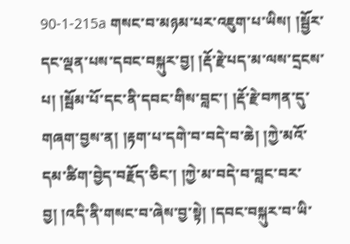90-1-215a གསང་བ་མཉམ་པར་འཇུག་པ་ཡིས། །སྦྱོར་དང་ལྡན་པས་དབང་བསྐུར་བྱ། །རྡོ་རྗེ་པད་མ་ལས་དྲངས་པ། །སྦོམ་པོ་དང་ནི་དབང་གིས་བླང་། །རྡོ་རྗེ་བཀན་དུ་གཞག་བྱས་ན། །རྟག་པ་དགེ་བ་བདེ་བ་ཆེ། །ཀྱེ་མའོ་ དམ་ཚིག་བྱེད་བརྗོད་ཅིང་། །ཀྱེ་མ་བདེ་བ་བླང་བར་བྱ། །འདི་ནི་གསང་བ་ཞེས་བྱ་སྟེ། །དབང་བསྐུར་བ་ཡི་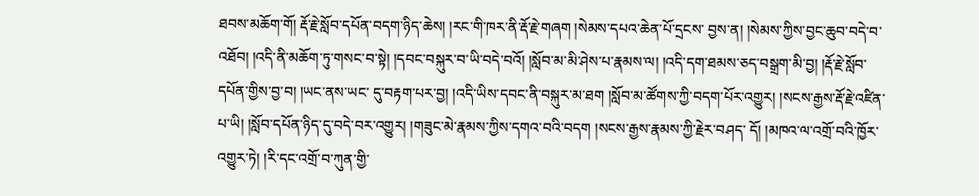ཐབས་མཆོག་གོ། རྡོ་རྗེ་སློབ་དཔོན་བདག་ཉིད་ཆེས། །རང་གི་ཁར་ནི་རྡོ་རྗེ་གཞག །སེམས་དཔའ་ཆེན་པོ་དྲངས་ བྱས་ན། །སེམས་ཀྱིས་བྱང་ཆུབ་བདེ་བ་འཐོབ། །འདི་ནི་མཆོག་ཏུ་གསང་བ་སྟེ། །དབང་བསྐུར་བ་ཡི་བདེ་བའོ། །སློབ་མ་མི་ཤེས་པ་རྣམས་ལ། །འདི་དག་ཐམས་ཅད་བསྒྲག་མི་བྱ། །རྡོ་རྗེ་སློབ་དཔོན་གྱིས་བྱ་བ། །ཡང་ནས་ཡང་ དུ་བརྟག་པར་བྱ། །འདི་ཡིས་དབང་ནི་བསྐུར་མ་ཐག །སློབ་མ་ཚོགས་ཀྱི་བདག་པོར་འགྱུར། །སངས་རྒྱས་རྡོ་རྗེ་འཛིན་པ་ཡི། །སློབ་དཔོན་ཉིད་དུ་བདེ་བར་འགྱུར། །གཟུང་མེ་རྣམས་ཀྱིས་དགའ་བའི་བདག །སངས་རྒྱས་རྣམས་ཀྱི་རྗེར་བཤད་ དོ། །མཁའ་ལ་འགྲོ་བའི་ཁྱོར་འགྱུར་ཏེ། །རི་དང་འགྲོ་བ་ཀུན་གྱི་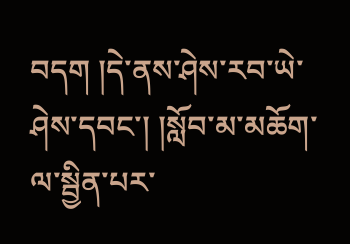བདག །དེ་ནས་ཤེས་རབ་ཡེ་ཤེས་དབང་། །སློབ་མ་མཆོག་ལ་སྦྱིན་པར་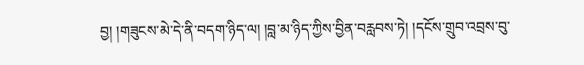བྱ། །གཟུངས་མེ་དེ་ནི་བདག་ཉིད་ལ། །བླ་མ་ཉིད་ཀྱིས་བྱིན་བརླབས་ཏེ། །དངོས་གྲུབ་འབྲས་བུ་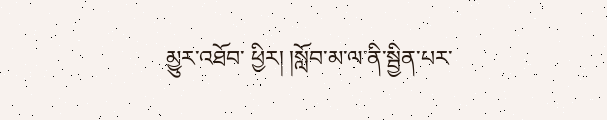མྱུར་འཐོབ་ ཕྱིར། །སློབ་མ་ལ་ནི་སྦྱིན་པར་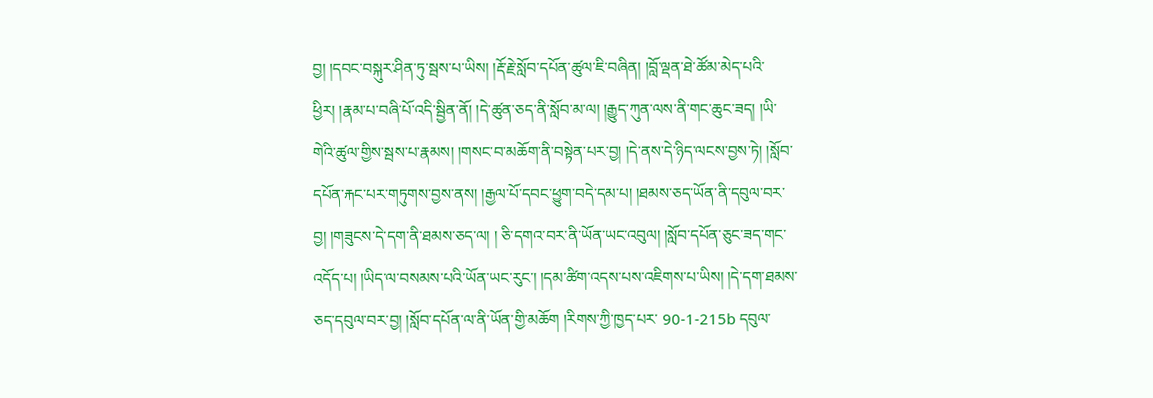བྱ། །དབང་བསྐུར་ཤིན་ཏུ་སྦས་པ་ཡིས། །རྡོ་རྗེ་སློབ་དཔོན་ཚུལ་ཇི་བཞིན། །བློ་ལྡན་ཐེ་ཚོམ་མེད་པའི་ཕྱིར། །རྣམ་པ་བཞི་པོ་འདི་སྦྱིན་ནོ། །དེ་ཚུན་ཅད་ནི་སློབ་མ་ལ། །རྒྱུད་ཀུན་ལས་ནི་གང་ཆུང་ཟད། །ཡི་ གེའི་ཚུལ་གྱིས་སྦས་པ་རྣམས། །གསང་བ་མཆོག་ནི་བསྟེན་པར་བྱ། །དེ་ནས་དེ་ཉིད་ལངས་བྱས་ཏེ། །སློབ་དཔོན་རྐང་པར་གཏུགས་བྱས་ནས། །རྒྱལ་པོ་དབང་ཕྱུག་བདེ་དམ་པ། །ཐམས་ཅད་ཡོན་ནི་དབུལ་བར་བྱ། །གཟུངས་དེ་དག་ནི་ཐམས་ཅད་ལ། ། ཅི་དགའ་བར་ནི་ཡོན་ཡང་འབུལ། །སློབ་དཔོན་ཅུང་ཟད་གང་འདོད་པ། །ཡིད་ལ་བསམས་པའི་ཡོན་ཡང་རུང་། །དམ་ཚིག་འདས་པས་འཇིགས་པ་ཡིས། །དེ་དག་ཐམས་ཅད་དབུལ་བར་བྱ། །སློབ་དཔོན་ལ་ནི་ཡོན་གྱི་མཆོག །རིགས་ཀྱི་ཁྱད་པར་ 90-1-215b དབུལ་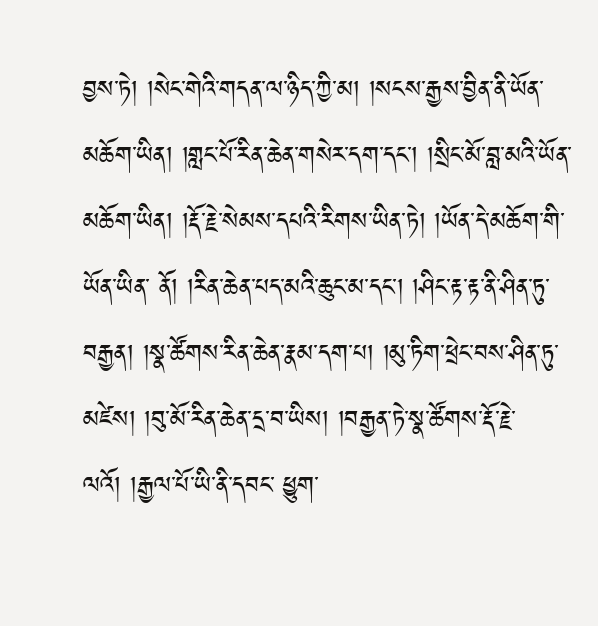བྱས་ཏེ། །སེང་གེའི་གདན་ལ་ཉིད་ཀྱི་མ། །སངས་རྒྱས་བྱིན་ནི་ཡོན་མཆོག་ཡིན། །གླང་པོ་རིན་ཆེན་གསེར་དག་དང་། །སྲིང་མོ་བླ་མའི་ཡོན་མཆོག་ཡིན། །རྡོ་རྗེ་སེམས་དཔའི་རིགས་ཡིན་ཏེ། །ཡོན་དེ་མཆོག་གི་ཡོན་ཡིན་ ནོ། །རིན་ཆེན་པད་མའི་ཆུང་མ་དང་། །ཤིང་རྟ་རྟ་ནི་ཤིན་ཏུ་བརྒྱན། །སྣ་ཚོགས་རིན་ཆེན་རྣམ་དག་པ། །མུ་ཏིག་ཕྲེང་བས་ཤིན་ཏུ་མཛེས། །བུ་མོ་རིན་ཆེན་དྲ་བ་ཡིས། །བརྒྱན་ཏེ་སྣ་ཚོགས་རྡོ་རྗེ་ལའོ། །རྒྱལ་པོ་ཡི་ནི་དབང་ ཕྱུག་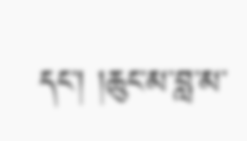དང་། །ཆུང་མ་བླ་མ་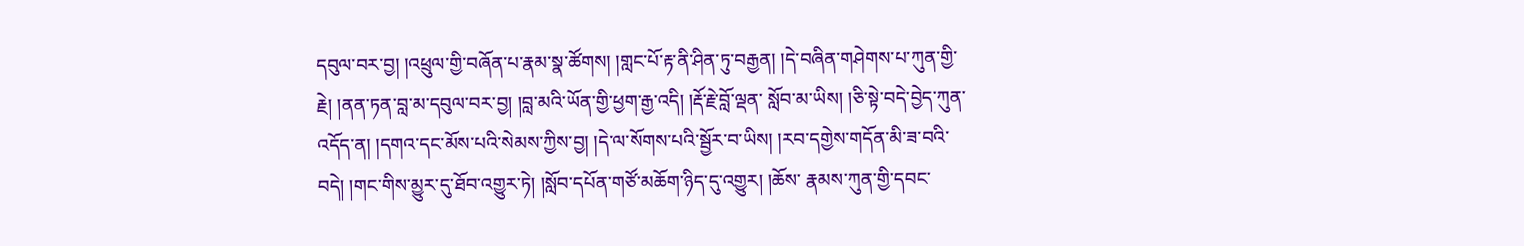དབུལ་བར་བྱ། །འཕྲུལ་གྱི་བཞོན་པ་རྣམ་སྣ་ཚོགས། །གླང་པོ་རྟ་ནི་ཤིན་ཏུ་བརྒྱན། །དེ་བཞིན་གཤེགས་པ་ཀུན་གྱི་རྗེ། །ནན་ཏན་བླ་མ་དབུལ་བར་བྱ། །བླ་མའི་ཡོན་གྱི་ཕྱག་རྒྱ་འདི། །རྡོ་རྗེ་བློ་ལྡན་ སློབ་མ་ཡིས། །ཅི་སྟེ་བདེ་བྱེད་ཀུན་འདོད་ན། །དགའ་དང་མོས་པའི་སེམས་ཀྱིས་བྱ། །དེ་ལ་སོགས་པའི་སྦྱོར་བ་ཡིས། །རབ་དགྱེས་གདོན་མི་ཟ་བའི་བདེ། །གང་གིས་མྱུར་དུ་ཐོབ་འགྱུར་ཏེ། །སློབ་དཔོན་གཙོ་མཆོག་ཉིད་དུ་འགྱུར། །ཆོས་ རྣམས་ཀུན་གྱི་དབང་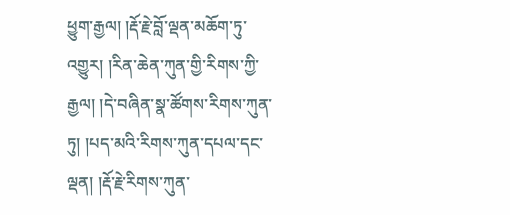ཕྱུག་རྒྱལ། །རྡོ་རྗེ་བློ་ལྡན་མཆོག་ཏུ་འགྱུར། །རིན་ཆེན་ཀུན་གྱི་རིགས་ཀྱི་རྒྱལ། །དེ་བཞིན་སྣ་ཚོགས་རིགས་ཀུན་ཏུ། །པད་མའི་རིགས་ཀུན་དཔལ་དང་ལྡན། །རྡོ་རྗེ་རིགས་ཀུན་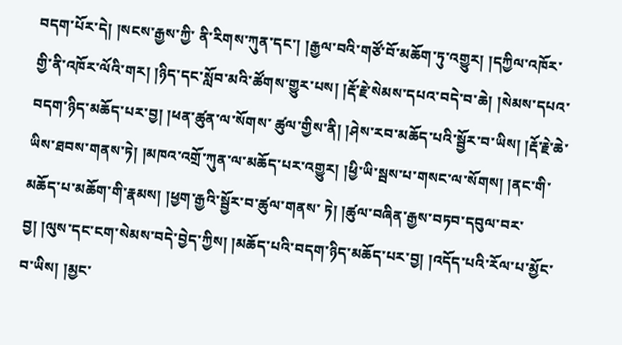བདག་པོར་དེ། །སངས་རྒྱས་ཀྱི་ ནི་རིགས་ཀུན་དང་། །རྒྱལ་བའི་གཙོ་བོ་མཆོག་ཏུ་འགྱུར། །དཀྱིལ་འཁོར་གྱི་ནི་འཁོར་ལོའི་གར། །ཉིད་དང་སློབ་མའི་ཚོགས་གྱུར་པས། །རྡོ་རྗེ་སེམས་དཔའ་བདེ་བ་ཆེ། །སེམས་དཔའ་བདག་ཉིད་མཆོད་པར་བྱ། །ཕན་ཚུན་ལ་སོགས་ ཚུལ་གྱིས་ནི། །ཤེས་རབ་མཆོད་པའི་སྦྱོར་བ་ཡིས། །རྡོ་རྗེ་ཆེ་ཡིས་ཐབས་གནས་ཏེ། །མཁའ་འགྲོ་ཀུན་ལ་མཆོད་པར་འགྱུར། །ཕྱི་ཡི་སྦས་པ་གསང་ལ་སོགས། །ནང་གི་མཆོད་པ་མཆོག་གི་རྣམས། །ཕྱག་རྒྱའི་སྦྱོར་བ་ཚུལ་གནས་ ཏེ། །ཚུལ་བཞིན་རྒྱས་བཏབ་དབུལ་བར་བྱ། །ལུས་དང་ངག་སེམས་བདེ་བྱེད་ཀྱིས། །མཆོད་པའི་བདག་ཉིད་མཆོད་པར་བྱ། །འདོད་པའི་རོལ་པ་མྱོང་བ་ཡིས། །མྱང་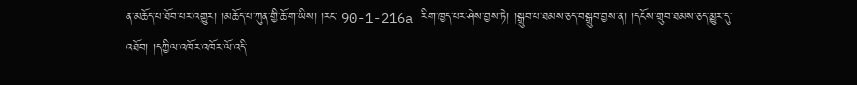ན་མཆོད་པ་ཐོབ་པར་འགྱུར། །མཆོད་པ་ཀུན་གྱི་ཆོ་ག་ཡིས། །རང་ 90-1-216a རིག་ཁྱད་པར་ཤེས་བྱས་ཏེ། །སྒྲུབ་པ་ཐམས་ཅད་བསྒྲུབ་བྱས་ན། །དངོས་གྲུབ་ཐམས་ཅད་མྱུར་དུ་འཐོབ། །དཀྱིལ་འཁོར་འཁོར་ལོ་འདི་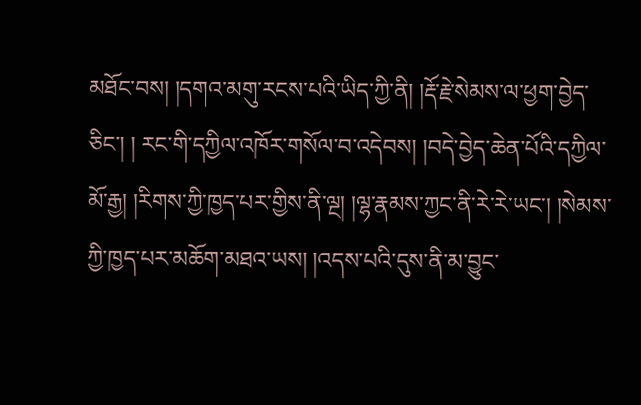མཐོང་བས། །དགའ་མགུ་རངས་པའི་ཡིད་ཀྱི་ནི། །རྡོ་རྗེ་སེམས་ལ་ཕྱག་བྱེད་ཅིང་། ། རང་གི་དཀྱིལ་འཁོར་གསོལ་བ་འདེབས། །བདེ་བྱེད་ཆེན་པོའི་དཀྱིལ་མོ་རྒྱ། །རིགས་ཀྱི་ཁྱད་པར་གྱིས་ནི་ལྔ། །ལྷ་རྣམས་ཀྱང་ནི་རེ་རེ་ཡང་། །སེམས་ཀྱི་ཁྱད་པར་མཆོག་མཐའ་ཡས། །འདས་པའི་དུས་ནི་མ་བྱུང་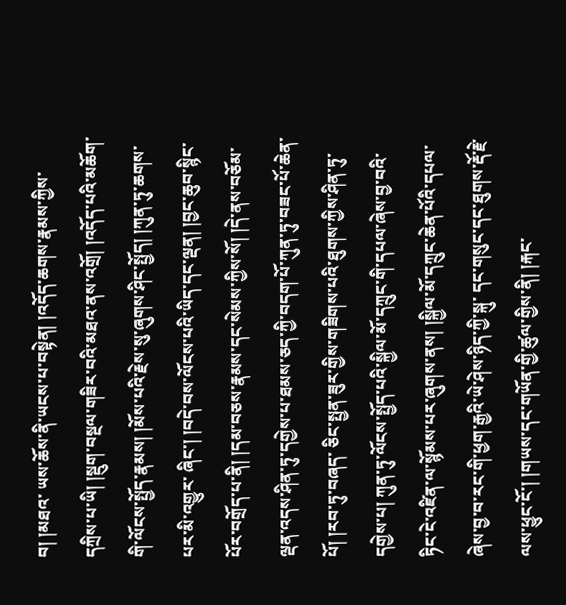བ། །མཐའ་ ཡས་ཆོས་ནི་ཡངས་པ་བསྟེན། །འདོད་ཆགས་རྣམས་ཀྱིས་དཀྲིས་པ་ཡི། །སྡུག་བསྔལ་གཟིར་བའི་མཐའ་ནས་འགྲོ། །འདོད་པའི་མཆོག་གི་ལོངས་སྤྱོད་རྣམས། །མོས་པའི་རྗེས་སུ་ཞུགས་ཤིང་སྤྱོད། །ཀུན་ཏུ་ཆགས་པར་མི་འགྱུར་ ཞིང་། །བདེ་བས་ལོངས་པའི་ཡིད་དང་ལྡན། །བྱང་ཆུབ་སྙིང་པོར་བགྲོད་པ་ནི། །དམ་བཅས་རྣམས་དང་སེམས་ཀྱིས་སོ། །དེ་ནས་བཅོམ་ལྡན་འདས་ཤིན་ཏུ་དགྱེས་པ་ཐམས་ཅད་ཀྱི་བདག་པོ་ཀུན་ཏུ་བཟང་པོ་ཆེན་པོ། །རབ་ཏུ་བཞད་ ཅིང་སྤྱན་ཟུར་གྱིས་གཟིགས་པའི་ཐུགས་ཀྱིས་ཤིན་ཏུ་དགྱེས་པ། ཀུན་ཏུ་ལོངས་སྤྱོད་པའི་སྐྱིལ་མོ་དཀྲུང་གི་དཔལ་ཞེས་བྱ་བའི་ཏིང་ངེ་འཛིན་ལ་སྙོམས་པར་ཞུགས་ནས། །སྐྱིལ་མོ་དཀྲུང་ཆེན་པོའི་དཔལ་ཞེས་བྱ་བ་རང་གི་ཕྱག་རྒྱའི་ཡེ་ཤེས་ཉིད་ཀྱི་སྐུ་ དང་གསུང་དང་ཐུགས་རྡོ་རྗེ་ལས་ཕྱུང་ངོ་། །གཡས་དང་གཡོན་གྱི་ཚུལ་གྱིས་ནི། །རྐང་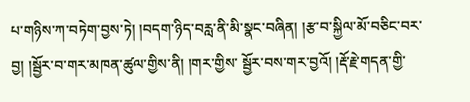པ་གཉིས་ཀ་བཏེག་བྱས་ཏེ། །བདག་ཉིད་བརླ་ནི་མི་སྣང་བཞིན། །རྩ་བ་སྐྱིལ་མོ་བཅིང་བར་བྱ། །སྦྱོར་བ་གར་མཁན་ཚུལ་གྱིས་ནི། །གར་གྱིས་ སྦྱོར་བས་གར་བྱའོ། །རྡོ་རྗེ་གདན་གྱི་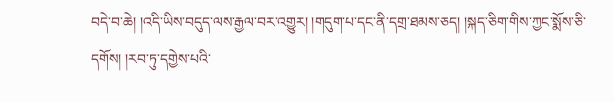བདེ་བ་ཆེ། །འདི་ཡིས་བདུད་ལས་རྒྱལ་བར་འགྱུར། །གདུག་པ་དང་ནི་དགྲ་ཐམས་ཅད། །སྐད་ཅིག་གིས་ཀྱང་སྨོས་ཅི་དགོས། །རབ་ཏུ་དགྱེས་པའི་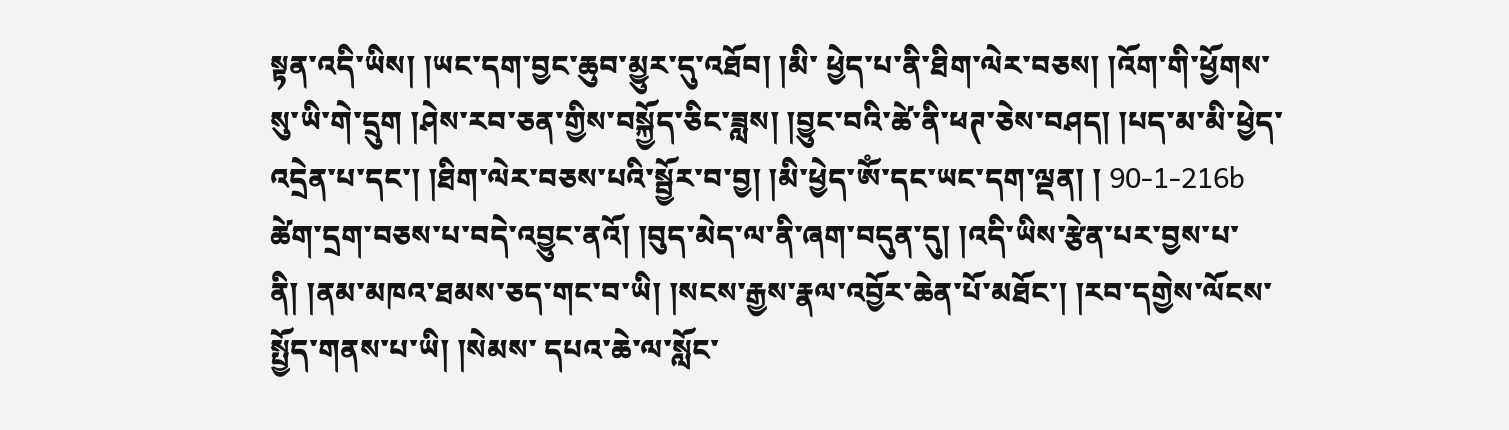སྟན་འདི་ཡིས། །ཡང་དག་བྱང་ཆུབ་མྱུར་དུ་འཐོབ། །མི་ ཕྱེད་པ་ནི་ཐིག་ལེར་བཅས། །འོག་གི་ཕྱོགས་སུ་ཡི་གེ་དྲུག །ཤེས་རབ་ཅན་གྱིས་བསྐྱོད་ཅིང་ཟླས། །བྱུང་བའི་ཚེ་ནི་ཕཊ་ཅེས་བཤད། །པད་མ་མི་ཕྱེད་འདྲེན་པ་དང་། །ཐིག་ལེར་བཅས་པའི་སྦྱོར་བ་བྱ། །མི་ཕྱེད་ཨོཾ་དང་ཡང་དག་ལྡན། ། 90-1-216b ཚེག་དྲག་བཅས་པ་བདེ་འབྱུང་ནའོ། །བུད་མེད་ལ་ནི་ཞག་བདུན་དུ། །འདི་ཡིས་རྩེན་པར་བྱས་པ་ནི། །ནམ་མཁའ་ཐམས་ཅད་གང་བ་ཡི། །སངས་རྒྱས་རྣལ་འབྱོར་ཆེན་པོ་མཐོང་། །རབ་དགྱེས་ལོངས་སྤྱོད་གནས་པ་ཡི། །སེམས་ དཔའ་ཆེ་ལ་སློང་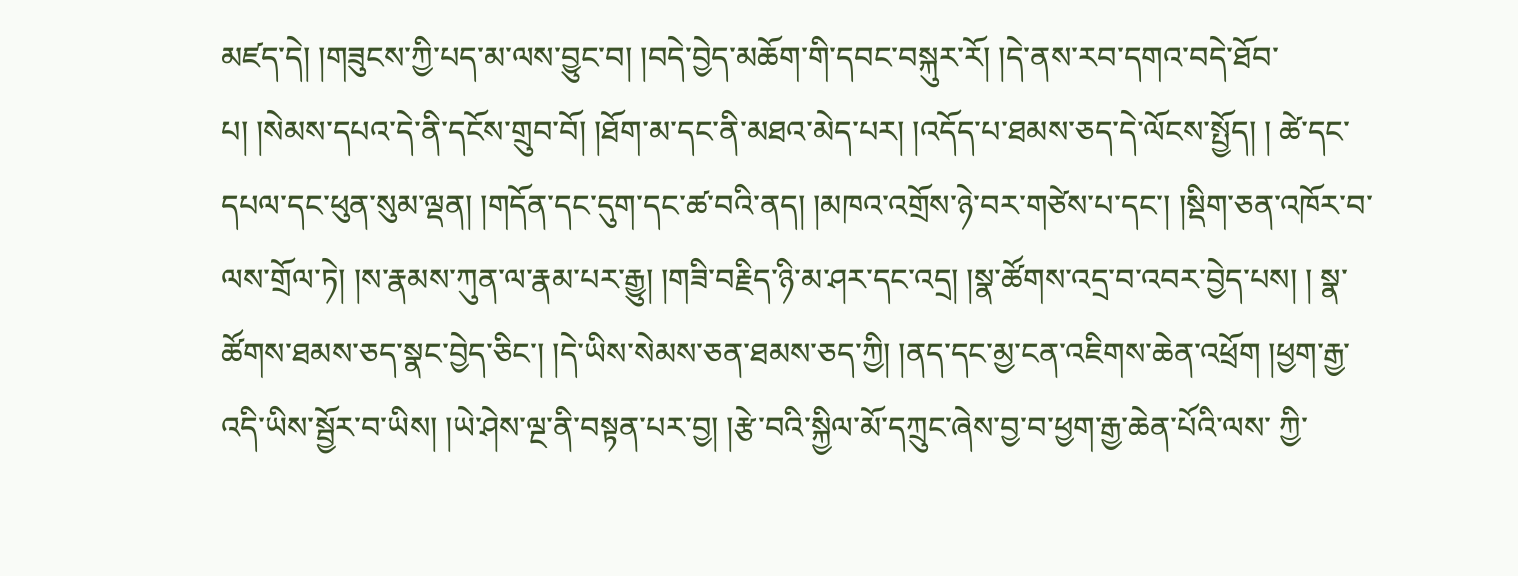མཛད་དེ། །གཟུངས་ཀྱི་པད་མ་ལས་བྱུང་བ། །བདེ་བྱེད་མཆོག་གི་དབང་བསྐུར་རོ། །དེ་ནས་རབ་དགའ་བདེ་ཐོབ་པ། །སེམས་དཔའ་དེ་ནི་དངོས་གྲུབ་བོ། །ཐོག་མ་དང་ནི་མཐའ་མེད་པར། །འདོད་པ་ཐམས་ཅད་དེ་ལོངས་སྤྱོད། ། ཚེ་དང་དཔལ་དང་ཕུན་སུམ་ལྡན། །གདོན་དང་དུག་དང་ཚ་བའི་ནད། །མཁའ་འགྲོས་ཉེ་བར་གཙེས་པ་དང་། །སྡིག་ཅན་འཁོར་བ་ལས་གྲོལ་ཏེ། །ས་རྣམས་ཀུན་ལ་རྣམ་པར་རྒྱུ། །གཟི་བརྗིད་ཉི་མ་ཤར་དང་འདྲ། །སྣ་ཚོགས་འདྲ་བ་འབར་བྱེད་པས། ། སྣ་ཚོགས་ཐམས་ཅད་སྣང་བྱེད་ཅིང་། །དེ་ཡིས་སེམས་ཅན་ཐམས་ཅད་ཀྱི། །ནད་དང་མྱ་ངན་འཇིགས་ཆེན་འཕྲོག །ཕྱག་རྒྱ་འདི་ཡིས་སྦྱོར་བ་ཡིས། །ཡེ་ཤེས་ལྔ་ནི་བསྟན་པར་བྱ། །རྩེ་བའི་སྐྱིལ་མོ་དཀྲུང་ཞེས་བྱ་བ་ཕྱག་རྒྱ་ཆེན་པོའི་ལས་ ཀྱི་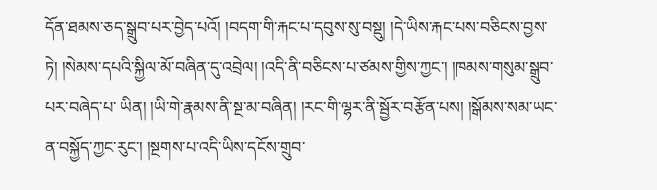དོན་ཐམས་ཅད་སྒྲུབ་པར་བྱེད་པའོ། །བདག་གི་རྐང་པ་དབུས་སུ་བསྡུ། །དེ་ཡིས་རྐང་པས་བཅིངས་བྱས་ཏེ། །སེམས་དཔའི་སྐྱིལ་མོ་བཞིན་དུ་འབྲེལ། །འདི་ནི་བཅིངས་པ་ཙམས་གྱིས་ཀྱང་། །ཁམས་གསུམ་སྒྲུབ་པར་བཞེད་པ་ ཡིན། །ཡི་གེ་རྣམས་ནི་སྔ་མ་བཞིན། །རང་གི་ལྷར་ནི་སྦྱོར་བརྩོན་པས། །སྒོམས་སམ་ཡང་ན་བསྐྱོད་ཀྱང་རུང་། །སྔགས་པ་འདི་ཡིས་དངོས་གྲུབ་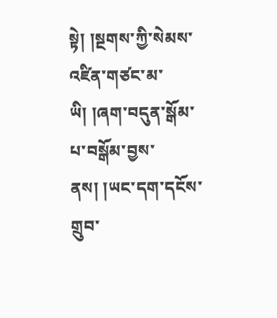སྟེ། །སྔགས་ཀྱི་སེམས་འཛིན་གཙང་མ་ཡི། །ཞག་བདུན་སྒོམ་པ་བསྒོམ་བྱས་ནས། །ཡང་དག་དངོས་ གྲུབ་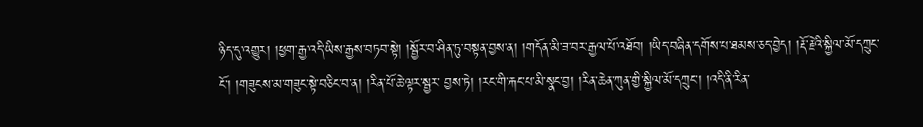ཉིད་དུ་འགྱུར། །ཕྱག་རྒྱ་འདི་ཡིས་རྒྱས་བཏབ་སྟེ། །སྦྱོར་བ་ཤིན་ཏུ་བསྟན་བྱས་ན། །གདོན་མི་ཟ་བར་རྒྱལ་པོ་འཐོབ། །ཡིད་བཞིན་དགོས་པ་ཐམས་ཅད་བྱེད། །རྡོ་རྗེའི་སྐྱིལ་མོ་དཀྲུང་ངོ་། །གཟུངས་མ་གཟུང་སྟེ་བཅིང་བ་ན། །རིན་པོ་ཆེ་ལྟར་སྦྱར་ བྱས་ཏེ། །རང་གི་རྐང་པ་མི་སྣང་བྱ། །རིན་ཆེན་ཀུན་གྱི་སྐྱིལ་མོ་དཀྲུང་། །འདི་ནི་རིན་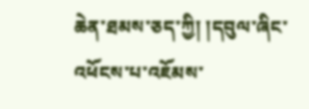ཆེན་ཐམས་ཅད་ཀྱི། །དབུལ་ཞིང་འཕོངས་པ་འཇོམས་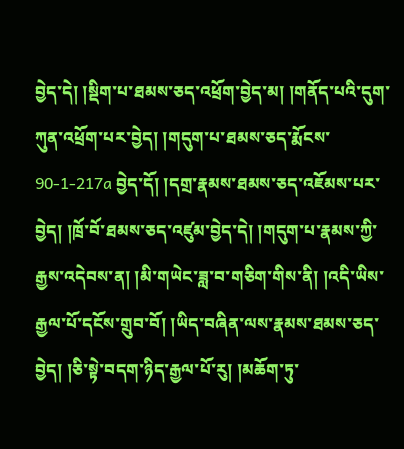བྱེད་དེ། །སྡིག་པ་ཐམས་ཅད་འཕྲོག་བྱེད་མ། །གནོད་པའི་དུག་ཀུན་འཕྲོག་པར་བྱེད། །གདུག་པ་ཐམས་ཅད་རྨོངས་ 90-1-217a བྱེད་དོ། །དགྲ་རྣམས་ཐམས་ཅད་འཇོམས་པར་བྱེད། །ཁྲོ་བོ་ཐམས་ཅད་འཛུམ་བྱེད་དེ། །གདུག་པ་རྣམས་ཀྱི་རྒྱས་འདེབས་ན། །མི་གཡེང་ཟླ་བ་གཅིག་གིས་ནི། །འདི་ཡིས་རྒྱལ་པོ་དངོས་གྲུབ་བོ། །ཡིད་བཞིན་ལས་རྣམས་ཐམས་ཅད་ བྱེད། །ཅི་སྟེ་བདག་ཉིད་རྒྱལ་པོ་རུ། །མཆོག་ཏུ་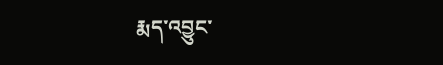རྨད་འབྱུང་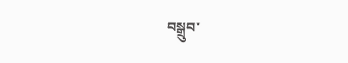བསྒྲུབ་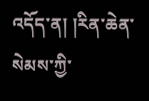འདོད་ན། །རིན་ཆེན་སེམས་ཀྱི་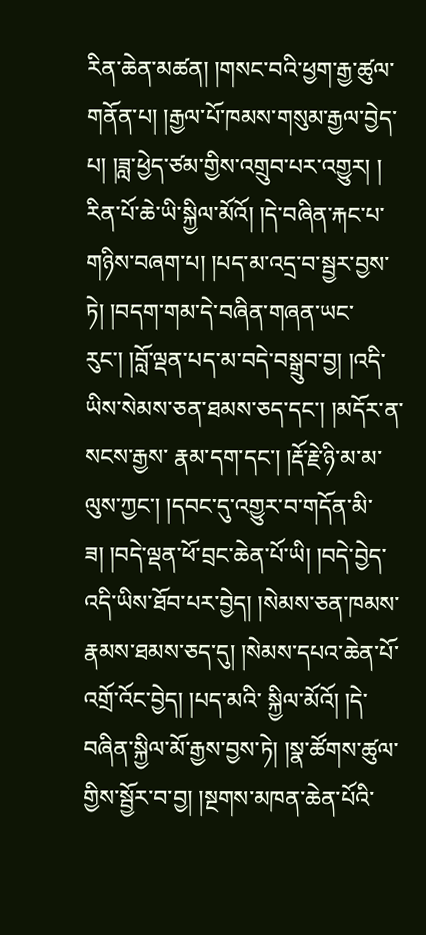རིན་ཆེན་མཚན། །གསང་བའི་ཕྱག་རྒྱ་ཚུལ་གནོན་པ། །རྒྱལ་པོ་ཁམས་གསུམ་རྒྱལ་བྱེད་པ། །ཟླ་ཕྱེད་ཙམ་གྱིས་འགྲུབ་པར་འགྱུར། ། རིན་པོ་ཆེ་ཡི་སྐྱིལ་མོའོ། །དེ་བཞིན་རྐང་པ་གཉིས་བཞག་པ། །པད་མ་འདྲ་བ་སྦྱར་བྱས་ཏེ། །བདག་གམ་དེ་བཞིན་གཞན་ཡང་རུང་། །བློ་ལྡན་པད་མ་བདེ་བསྒྲུབ་བྱ། །འདི་ཡིས་སེམས་ཅན་ཐམས་ཅད་དང་། །མདོར་ན་སངས་རྒྱས་ རྣམ་དག་དང་། །རྡོ་རྗེ་ཉི་མ་མ་ལུས་ཀྱང་། །དབང་དུ་འགྱུར་བ་གདོན་མི་ཟ། །བདེ་ལྡན་ཕོ་བྲང་ཆེན་པོ་ཡི། །བདེ་བྱེད་འདི་ཡིས་ཐོབ་པར་བྱེད། །སེམས་ཅན་ཁམས་རྣམས་ཐམས་ཅད་དུ། །སེམས་དཔའ་ཆེན་པོ་འགྲོ་འོང་བྱེད། །པད་མའི་ སྐྱིལ་མོའོ། །དེ་བཞིན་སྐྱིལ་མོ་རྒྱས་བྱས་ཏེ། །སྣ་ཚོགས་ཚུལ་གྱིས་སྦྱོར་བ་བྱ། །སྔགས་མཁན་ཆེན་པོའི་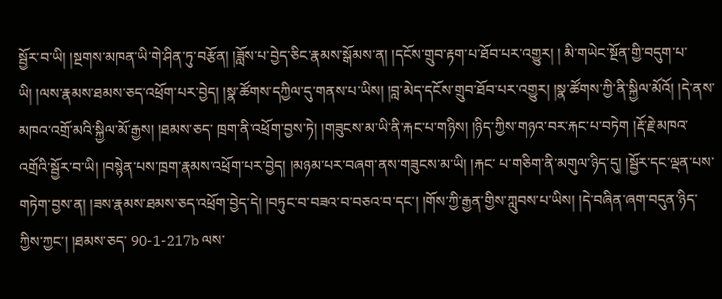སྦྱོར་བ་ཡི། །སྔགས་མཁན་ཡི་གེ་ཤིན་ཏུ་བརྩོན། །ཟློས་པ་བྱེད་ཅིང་རྣམས་སྒོམས་ན། །དངོས་གྲུབ་རྟག་པ་ཐོབ་པར་འགྱུར། ། མི་གཡེང་སྔོན་གྱི་བདུག་པ་ཡི། །ལས་རྣམས་ཐམས་ཅད་འཕྲོག་པར་བྱེད། །སྣ་ཚོགས་དཀྱིལ་དུ་གནས་པ་ཡིས། །བླ་མེད་དངོས་གྲུབ་ཐོབ་པར་འགྱུར། །སྣ་ཚོགས་ཀྱི་ནི་སྐྱིལ་མོའོ། །དེ་ནས་མཁའ་འགྲོ་མའི་སྐྱིལ་མོ་རྒྱས། །ཐམས་ཅད་ ཁྲག་ནི་འཕྲོག་བྱས་ཏེ། །གཟུངས་མ་ཡི་ནི་རྐང་པ་གཉིས། །ཉིད་ཀྱིས་གཉའ་བར་རྐང་པ་བཏེག །རྡོ་རྗེ་མཁའ་འགྲོའི་སྦྱོར་བ་ཡི། །བསྙེན་པས་ཁྲག་རྣམས་འཕྲོག་པར་བྱེད། །མཉམ་པར་བཞག་ནས་གཟུངས་མ་ཡི། །རྐང་ པ་གཅིག་ནི་མགུལ་ཉིད་དུ། །སྦྱོར་དང་ལྡན་པས་གཏེག་བྱས་ན། །ཟས་རྣམས་ཐམས་ཅད་འཕྲོག་བྱེད་དེ། །བཏུང་བ་བཟའ་བ་བཅའ་བ་དང་། །གོས་ཀྱི་རྒྱན་གྱིས་ཀླུབས་པ་ཡིས། །དེ་བཞིན་ཞག་བདུན་ཉིད་ཀྱིས་ཀྱང་། །ཐམས་ཅད་ 90-1-217b ལས་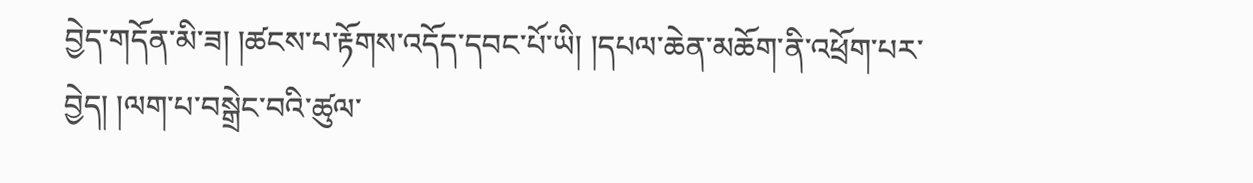བྱེད་གདོན་མི་ཟ། །ཚངས་པ་རྟོགས་འདོད་དབང་པོ་ཡི། །དཔལ་ཆེན་མཆོག་ནི་འཕྲོག་པར་བྱེད། །ལག་པ་བསྒྲེང་བའི་ཚུལ་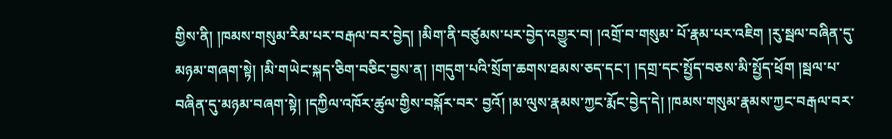གྱིས་ནི། །ཁམས་གསུམ་རིམ་པར་བརྒལ་བར་བྱེད། །མིག་ནི་བཙུམས་པར་བྱེད་འགྱུར་བ། །འགྲོ་བ་གསུམ་ པོ་རྣམ་པར་འཇིག །རུ་སྦལ་བཞིན་དུ་མཉམ་གཞག་སྟེ། །མི་གཡེང་སྐད་ཅིག་བཅིང་བྱས་ན། །གདུག་པའི་སྲོག་ཆགས་ཐམས་ཅད་དང་། །དགྲ་དང་སྤྱོད་བཅས་མི་སྤྱོད་ཕྲོག །སྦལ་པ་བཞིན་དུ་མཉམ་བཞག་སྟེ། །དཀྱིལ་འཁོར་ཚུལ་གྱིས་བསྐོར་བར་ བྱའོ། །མ་ལུས་རྣམས་ཀྱང་རྨོང་བྱེད་དེ། །ཁམས་གསུམ་རྣམས་ཀྱང་བརྒལ་བར་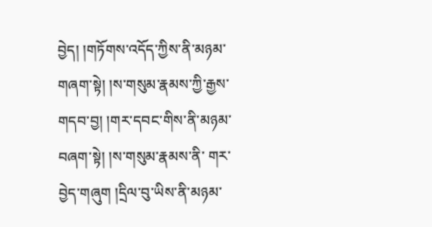བྱེད། །གཏོགས་འདོད་ཀྱིས་ནི་མཉམ་གཞག་སྟེ། །ས་གསུམ་རྣམས་ཀྱི་རྒྱས་གདབ་བྱ། །གར་དབང་གིས་ནི་མཉམ་བཞག་སྟེ། །ས་གསུམ་རྣམས་ནི་ གར་བྱེད་གཞུག །དྲིལ་བུ་ཡིས་ནི་མཉམ་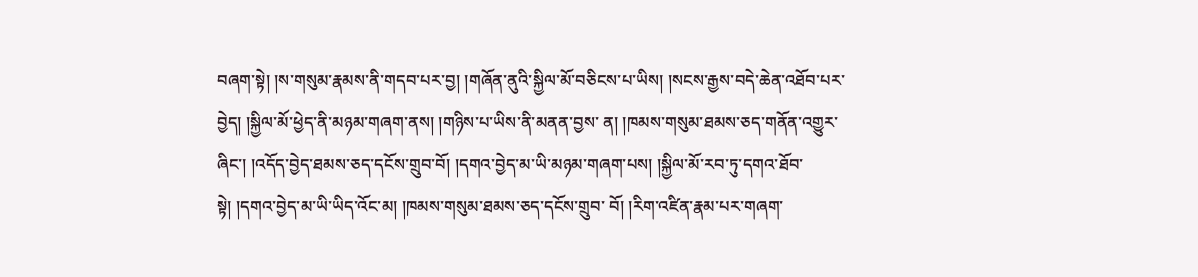བཞག་སྟེ། །ས་གསུམ་རྣམས་ནི་གདབ་པར་བྱ། །གཞོན་ནུའི་སྐྱིལ་མོ་བཅིངས་པ་ཡིས། །སངས་རྒྱས་བདེ་ཆེན་འཐོབ་པར་བྱེད། །སྐྱིལ་མོ་ཕྱེད་ནི་མཉམ་གཞག་ནས། །གཉིས་པ་ཡིས་ནི་མནན་བྱས་ ན། །ཁམས་གསུམ་ཐམས་ཅད་གནོན་འགྱུར་ཞིང་། །འདོད་བྱེད་ཐམས་ཅད་དངོས་གྲུབ་བོ། །དགའ་བྱེད་མ་ཡི་མཉམ་གཞག་པས། །སྐྱིལ་མོ་རབ་ཏུ་དགའ་ཐོབ་སྟེ། །དགའ་བྱེད་མ་ཡི་ཡིད་འོང་མ། །ཁམས་གསུམ་ཐམས་ཅད་དངོས་གྲུབ་ བོ། །རིག་འཛིན་རྣམ་པར་གཞག་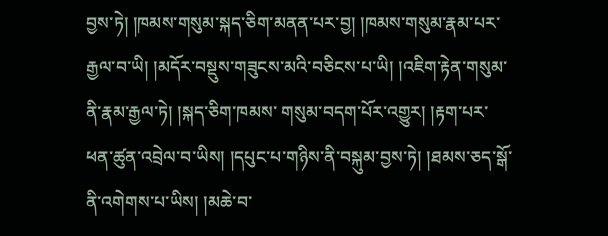བྱས་ཏེ། །ཁམས་གསུམ་སྐད་ཅིག་མནན་པར་བྱ། །ཁམས་གསུམ་རྣམ་པར་རྒྱལ་བ་ཡི། །མདོར་བསྡུས་གཟུངས་མའི་བཅིངས་པ་ཡི། །འཇིག་རྟེན་གསུམ་ནི་རྣམ་རྒྱལ་ཏེ། །སྐད་ཅིག་ཁམས་ གསུམ་བདག་པོར་འགྱུར། །རྟག་པར་ཕན་ཚུན་འབྲེལ་བ་ཡིས། །དཔུང་པ་གཉིས་ནི་བསྐུམ་བྱས་ཏེ། །ཐམས་ཅད་སྒོ་ནི་འགེགས་པ་ཡིས། །མཆེ་བ་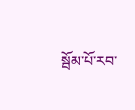སྦོམ་པོ་རབ་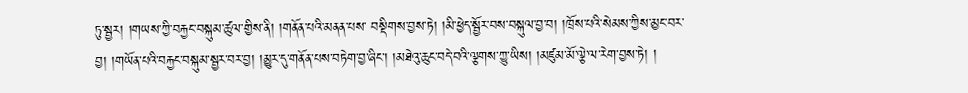ཏུ་སྦྱར། །གཡས་ཀྱི་བརྐྱང་བསྐུམ་ཚུལ་གྱིས་ནི། །གནོན་པའི་མནན་པས་ བསྡིགས་བྱས་ཏེ། །མི་ཕྱེད་སྦྱོར་བས་བསྐུལ་བྱ་བ། །ཁྲོས་པའི་སེམས་ཀྱིས་མྱང་བར་བྱ། །གཡོན་པའི་བརྐྱང་བསྐུམ་སྦྱར་བར་བྱ། །མྱུར་དུ་གནོན་པས་བཏེག་བྱ་ཞིང་། །མཐེའུ་ཆུང་བདེ་བའི་ལྕགས་ཀྱུ་ཡིས། །མཛུམ་མོ་ལྕེ་ལ་རེག་བྱས་ཏེ། །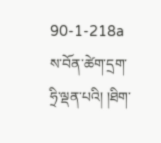90-1-218a ས་བོན་ཚེག་དྲག་ཧྲི་ལྡན་པའི། །ཐིག་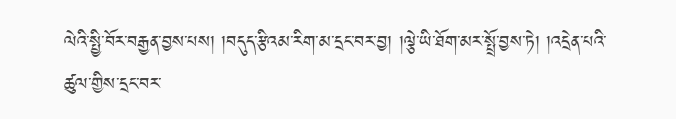ལེའི་སྤྱི་བོར་བརྒྱན་བྱས་པས། །བདུད་རྩིའམ་རིག་མ་དྲང་བར་བྱ། །ལྕེ་ཡི་ཐོག་མར་སྤྲོ་བྱས་ཏེ། །འདྲེན་པའི་ཚུལ་གྱིས་དྲང་བར་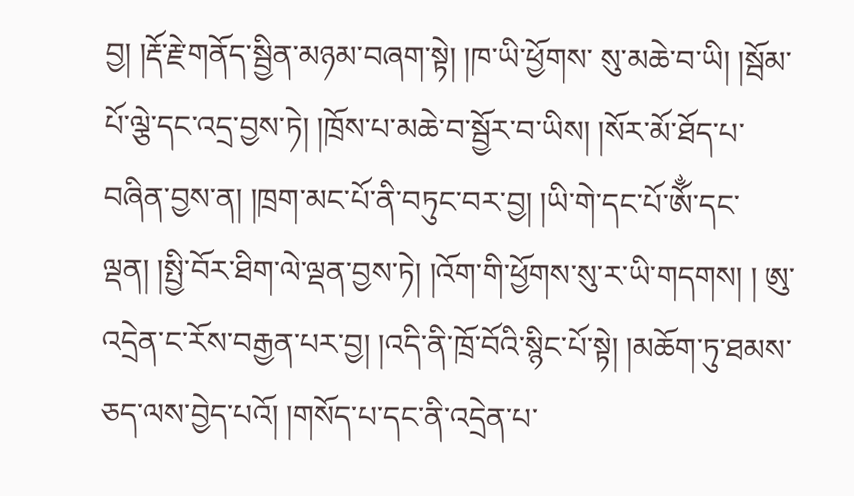བྱ། །རྡོ་རྗེ་གནོད་སྦྱིན་མཉམ་བཞག་སྟེ། །ཁ་ཡི་ཕྱོགས་ སུ་མཆེ་བ་ཡི། །སྦོམ་པོ་ལྕེ་དང་འདྲ་བྱས་ཏེ། །ཁྲོས་པ་མཆེ་བ་སྦྱོར་བ་ཡིས། །སོར་མོ་ཐོད་པ་བཞིན་བྱས་ན། །ཁྲག་མང་པོ་ནི་བཏུང་བར་བྱ། །ཡི་གེ་དང་པོ་ཨོྂ་དང་ལྡན། །སྤྱི་བོར་ཐིག་ལེ་ལྡན་བྱས་ཏེ། །འོག་གི་ཕྱོགས་སུ་ར་ཡི་གདགས། ། ཨུ་འདྲེན་ང་རོས་བརྒྱན་པར་བྱ། །འདི་ནི་ཁྲོ་བོའི་སྙིང་པོ་སྟེ། །མཆོག་ཏུ་ཐམས་ཅད་ལས་བྱེད་པའོ། །གསོད་པ་དང་ནི་འདྲེན་པ་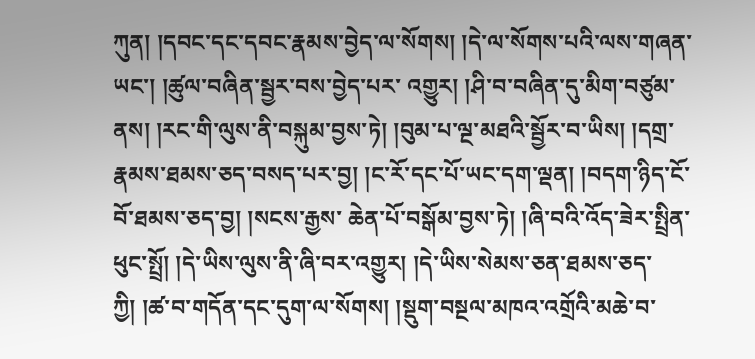ཀུན། །དབང་དང་དབང་རྣམས་བྱེད་ལ་སོགས། །དེ་ལ་སོགས་པའི་ལས་གཞན་ཡང་། །ཚུལ་བཞིན་སྦྱར་བས་བྱེད་པར་ འགྱུར། །ཤི་བ་བཞིན་དུ་མིག་བཙུམ་ནས། །རང་གི་ལུས་ནི་བསྐུམ་བྱས་ཏེ། །བུམ་པ་ལྔ་མཐའི་སྦྱོར་བ་ཡིས། །དགྲ་རྣམས་ཐམས་ཅད་བསད་པར་བྱ། །ང་རོ་དང་པོ་ཡང་དག་ལྡན། །བདག་ཉིད་ངོ་བོ་ཐམས་ཅད་བྱ། །སངས་རྒྱས་ ཆེན་པོ་བསྒོམ་བྱས་ཏེ། །ཞི་བའི་འོད་ཟེར་སྤྲིན་ཕུང་སྤྲོ། །དེ་ཡིས་ལུས་ནི་ཞི་བར་འགྱུར། །དེ་ཡིས་སེམས་ཅན་ཐམས་ཅད་ཀྱི། །ཚ་བ་གདོན་དང་དུག་ལ་སོགས། །སྡུག་བསྔལ་མཁའ་འགྲོའི་མཆེ་བ་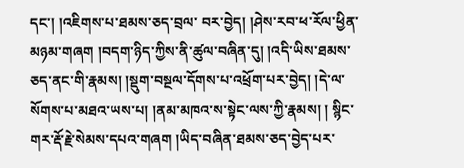དང་། །འཇིགས་པ་ཐམས་ཅད་བྲལ་ བར་བྱེད། །ཤེས་རབ་ཕ་རོལ་ཕྱིན་མཉམ་གཞག །བདག་ཉིད་ཀྱིས་ནི་ཚུལ་བཞིན་དུ། །འདི་ཡིས་ཐམས་ཅད་ནང་གི་རྣམས། །སྡུག་བསྔལ་དོགས་པ་འཕྲོག་པར་བྱེད། །དེ་ལ་སོགས་པ་མཐའ་ཡས་པ། །ནམ་མཁའ་ས་སྟེང་ལས་ཀྱི་རྣམས། ། སྙིང་གར་རྡོ་རྗེ་སེམས་དཔའ་གཞག །ཡིད་བཞིན་ཐམས་ཅད་བྱེད་པར་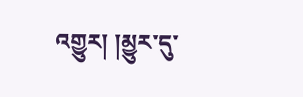འགྱུར། །མྱུར་དུ་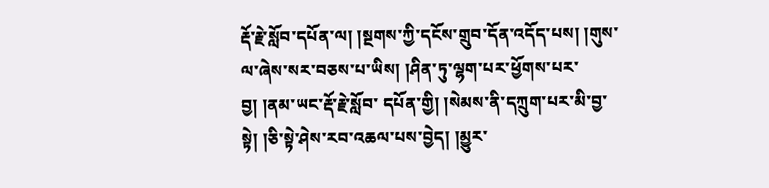རྡོ་རྗེ་སློབ་དཔོན་ལ། །སྔགས་ཀྱི་དངོས་གྲུབ་དོན་འདོད་པས། །གུས་ལ་ཞེས་སར་བཅས་པ་ཡིས། །ཤིན་ཏུ་ལྷག་པར་ཕྱོགས་པར་བྱ། །ནམ་ཡང་རྡོ་རྗེ་སློབ་ དཔོན་གྱི། །སེམས་ནི་དཀྲུག་པར་མི་བྱ་སྟེ། །ཅི་སྟེ་ཤེས་རབ་འཆལ་པས་བྱེད། །མྱུར་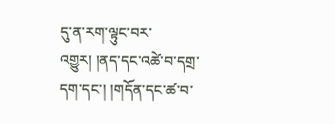དུ་ན་རག་ལྟུང་བར་འགྱུར། །ནད་དང་འཚེ་བ་དགྲ་དག་དང་། །གདོན་དང་ཚ་བ་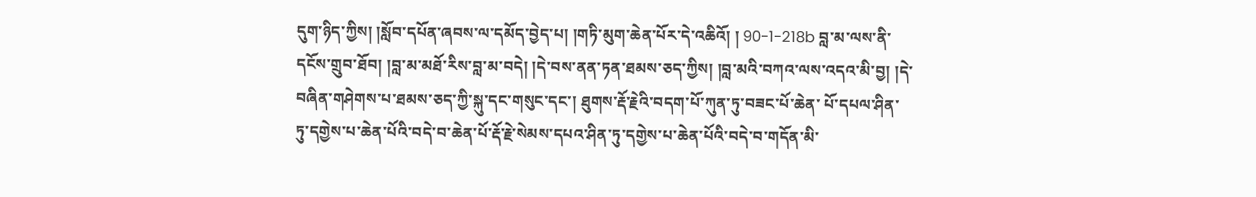དུག་ཉིད་ཀྱིས། །སློབ་དཔོན་ཞབས་ལ་དམོད་བྱེད་པ། །གཏི་མུག་ཆེན་པོར་དེ་འཆིའོ། ། 90-1-218b བླ་མ་ལས་ནི་དངོས་གྲུབ་ཐོབ། །བླ་མ་མཐོ་རིས་བླ་མ་བདེ། །དེ་བས་ནན་ཏན་ཐམས་ཅད་ཀྱིས། །བླ་མའི་བཀའ་ལས་འདའ་མི་བྱ། །དེ་བཞིན་གཤེགས་པ་ཐམས་ཅད་ཀྱི་སྐུ་དང་གསུང་དང་། ཐུགས་རྡོ་རྗེའི་བདག་པོ་ཀུན་ཏུ་བཟང་པོ་ཆེན་ པོ་དཔལ་ཤིན་ཏུ་དགྱེས་པ་ཆེན་པོའི་བདེ་བ་ཆེན་པོ་རྡོ་རྗེ་སེམས་དཔའ་ཤིན་ཏུ་དགྱེས་པ་ཆེན་པོའི་བདེ་བ་གདོན་མི་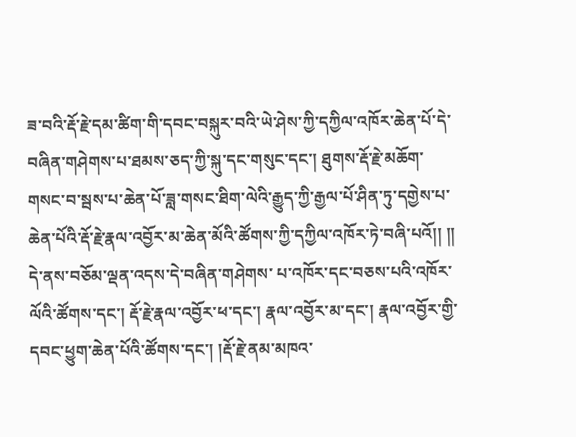ཟ་བའི་རྡོ་རྗེ་དམ་ཚིག་གི་དབང་བསྐུར་བའི་ཡེ་ཤེས་ཀྱི་དཀྱིལ་འཁོར་ཆེན་པོ་དེ་བཞིན་གཤེགས་པ་ཐམས་ཅད་ཀྱི་སྐུ་དང་གསུང་དང་། ཐུགས་རྡོ་རྗེ་མཆོག་གསང་བ་སྦས་པ་ཆེན་པོ་ཟླ་གསང་ཐིག་ལེའི་རྒྱུད་ཀྱི་རྒྱལ་པོ་ཤིན་ཏུ་དགྱེས་པ་ཆེན་པོའི་རྡོ་རྗེ་རྣལ་འབྱོར་མ་ཆེན་མོའི་ཚོགས་ཀྱི་དཀྱིལ་འཁོར་ཏེ་བཞི་པའོ།། །། དེ་ནས་བཅོམ་ལྡན་འདས་དེ་བཞིན་གཤེགས་ པ་འཁོར་དང་བཅས་པའི་འཁོར་ལོའི་ཚོགས་དང་། རྡོ་རྗེ་རྣལ་འབྱོར་ཕ་དང་། རྣལ་འབྱོར་མ་དང་། རྣལ་འབྱོར་གྱི་དབང་ཕྱུག་ཆེན་པོའི་ཚོགས་དང་། །རྡོ་རྗེ་ནམ་མཁའ་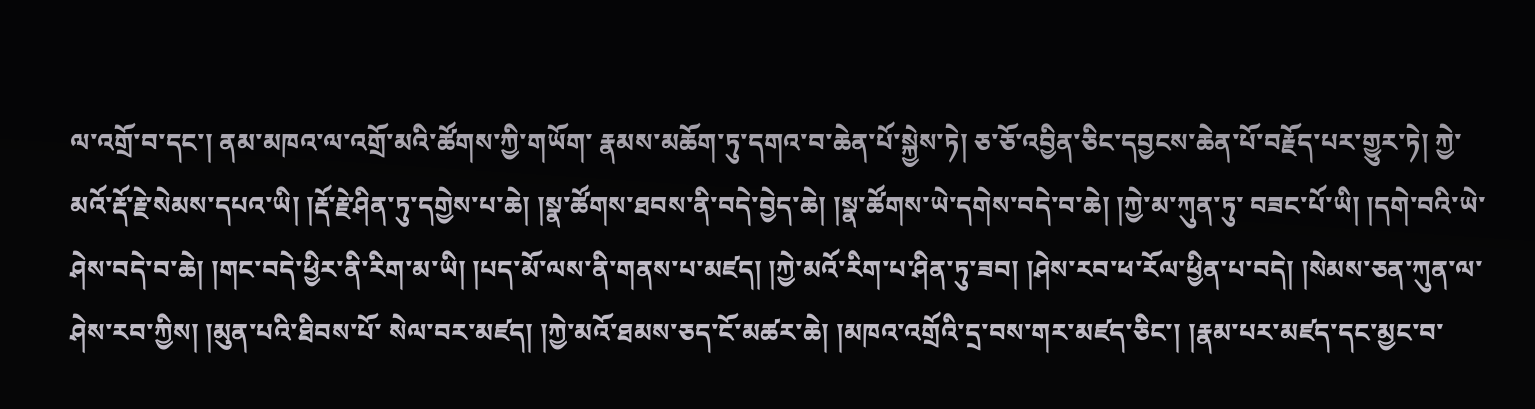ལ་འགྲོ་བ་དང་། ནམ་མཁའ་ལ་འགྲོ་མའི་ཚོགས་ཀྱི་གཡོག་ རྣམས་མཆོག་ཏུ་དགའ་བ་ཆེན་པོ་སྐྱེས་ཏེ། ཅ་ཅོ་འབྱིན་ཅིང་དབྱངས་ཆེན་པོ་བརྗོད་པར་གྱུར་ཏེ། ཀྱེ་མའོ་རྡོ་རྗེ་སེམས་དཔའ་ཡི། །རྡོ་རྗེ་ཤིན་ཏུ་དགྱེས་པ་ཆེ། །སྣ་ཚོགས་ཐབས་ནི་བདེ་བྱེད་ཆེ། །སྣ་ཚོགས་ཡེ་དགེས་བདེ་བ་ཆེ། །ཀྱེ་མ་ཀུན་ཏུ་ བཟང་པོ་ཡི། །དགེ་བའི་ཡེ་ཤེས་བདེ་བ་ཆེ། །གང་བདེ་ཕྱིར་ནི་རིག་མ་ཡི། །པད་མོ་ལས་ནི་གནས་པ་མཛད། །ཀྱེ་མའོ་རིག་པ་ཤིན་ཏུ་ཟབ། །ཤེས་རབ་ཕ་རོལ་ཕྱིན་པ་བདེ། །སེམས་ཅན་ཀུན་ལ་ཤེས་རབ་ཀྱིས། །མུན་པའི་ཐིབས་པོ་ སེལ་བར་མཛད། །ཀྱེ་མའོ་ཐམས་ཅད་ངོ་མཚར་ཆེ། །མཁའ་འགྲོའི་དྲ་བས་གར་མཛད་ཅིང་། །རྣམ་པར་མཛད་དང་མྱང་བ་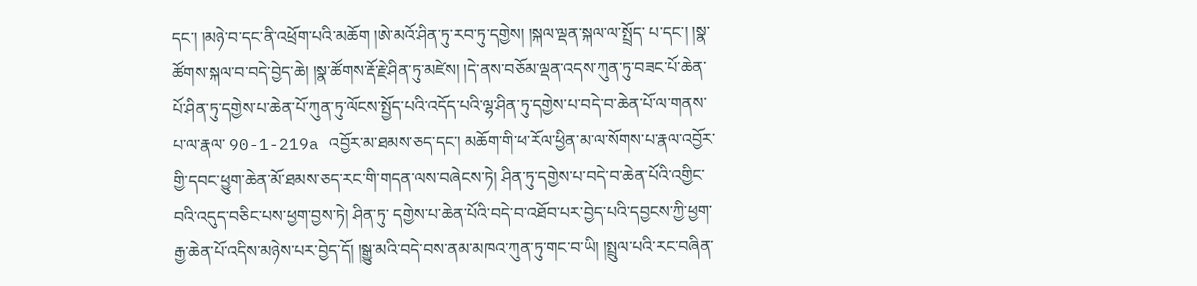དང་། །མཉེ་བ་དང་ནི་འཕྲོག་པའི་མཆོག །ཨེ་མའོ་ཤིན་ཏུ་རབ་ཏུ་དགྱེས། །སྐལ་ལྡན་སྐལ་ལ་སྤྲོད་ པ་དང་། །སྣ་ཚོགས་སྐལ་བ་བདེ་བྱེད་ཆེ། །སྣ་ཚོགས་རྡོ་རྗེ་ཤིན་ཏུ་མཛེས། །དེ་ནས་བཅོམ་ལྡན་འདས་ཀུན་ཏུ་བཟང་པོ་ཆེན་པོ་ཤིན་ཏུ་དགྱེས་པ་ཆེན་པོ་ཀུན་ཏུ་ལོངས་སྤྱོད་པའི་འདོད་པའི་ལྷ་ཤིན་ཏུ་དགྱེས་པ་བདེ་བ་ཆེན་པོ་ལ་གནས་པ་ལ་རྣལ་ 90-1-219a འབྱོར་མ་ཐམས་ཅད་དང་། མཆོག་གི་ཕ་རོལ་ཕྱིན་མ་ལ་སོགས་པ་རྣལ་འབྱོར་གྱི་དབང་ཕྱུག་ཆེན་མོ་ཐམས་ཅད་རང་གི་གདན་ལས་བཞེངས་ཏེ། ཤིན་ཏུ་དགྱེས་པ་བདེ་བ་ཆེན་པོའི་འགྱིང་བའི་འདུད་བཅིང་པས་ཕྱག་བྱས་ཏེ། ཤིན་ཏུ་ དགྱེས་པ་ཆེན་པོའི་བདེ་བ་འཐོབ་པར་བྱེད་པའི་དབྱངས་ཀྱི་ཕྱག་རྒྱ་ཆེན་པོ་འདིས་མཉེས་པར་བྱེད་དོ། །སྒྱུ་མའི་བདེ་བས་ནམ་མཁའ་ཀུན་ཏུ་གང་བ་ཡི། །སྤྲུལ་པའི་རང་བཞིན་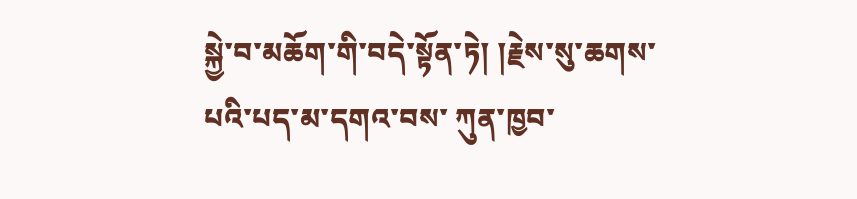སྐྱེ་བ་མཆོག་གི་བདེ་སྟོན་ཏེ། །རྗེས་སུ་ཆགས་པའི་པད་མ་དགའ་བས་ ཀུན་ཁྱབ་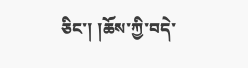ཅིང་། །ཆོས་ཀྱི་བདེ་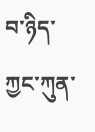བ་ཉིད་ཀྱང་ཀུན་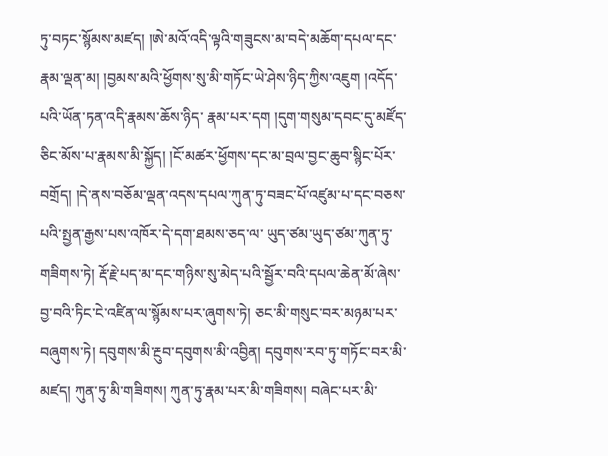ཏུ་བཏང་སྙོམས་མཛད། །ཨེ་མའོ་འདི་ལྟའི་གཟུངས་མ་བདེ་མཆོག་དཔལ་དང་རྣམ་ལྡན་མ། །བྱམས་མའི་ཕྱོགས་སུ་མི་གཏོང་ཡེ་ཤེས་ཉིད་ཀྱིས་འཇུག །འདོད་པའི་ཡོན་ཏན་འདི་རྣམས་ཆོས་ཉིད་ རྣམ་པར་དག །དུག་གསུམ་དབང་དུ་མཛོད་ཅིང་མོས་པ་རྣམས་མི་སྐྱོད། །ངོ་མཚར་ཕྱོགས་དང་མ་བྲལ་བྱང་ཆུབ་སྙིང་པོར་བགྲོད། །དེ་ནས་བཅོམ་ལྡན་འདས་དཔལ་ཀུན་ཏུ་བཟང་པོ་འཛུམ་པ་དང་བཅས་པའི་སྤྱན་རྒྱས་པས་འཁོར་དེ་དག་ཐམས་ཅད་ལ་ ཡུད་ཙམ་ཡུད་ཙམ་ཀུན་ཏུ་གཟིགས་ཏེ། རྡོ་རྗེ་པད་མ་དང་གཉིས་སུ་མེད་པའི་སྦྱོར་བའི་དཔལ་ཆེན་མོ་ཞེས་བྱ་བའི་ཏིང་ངེ་འཛིན་ལ་སྙོམས་པར་ཞུགས་ཏེ། ཅང་མི་གསུང་བར་མཉམ་པར་བཞུགས་ཏེ། དབུགས་མི་རྔུབ་དབུགས་མི་འབྱིན། དབུགས་རབ་ཏུ་གཏོང་བར་མི་མཛད། ཀུན་ཏུ་མི་གཟིགས། ཀུན་ཏུ་རྣམ་པར་མི་གཟིགས། བཞེང་པར་མི་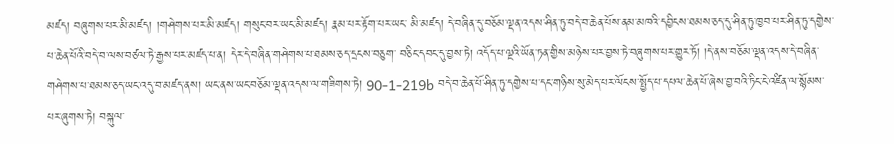མཛད། བཞུགས་པར་མི་མཛད། །གཤེགས་པར་མི་མཛད། གསུང་བར་ཡང་མི་མཛད། རྣམ་པར་རྟོག་པར་ཡང་ མི་མཛད། དེ་བཞིན་དུ་བཅོམ་ལྡན་འདས་ཤིན་ཏུ་བདེ་བ་ཆེན་པོས་ནམ་མཁའི་དབྱིངས་ཐམས་ཅད་དུ་ཤིན་ཏུ་ཁྱབ་པར་ཤིན་ཏུ་དགྱེས་པ་ཆེན་པོའི་བདེ་བ་ལས་བཙལ་ཏེ་རྒྱས་པར་མཛད་པ་ན། དེར་དེ་བཞིན་གཤེགས་པ་ཐམས་ཅད་དྲངས་བཅུག་ བཅིང་དབང་དུ་བྱས་ཏེ། འདོད་པ་ལྔའི་ཡོན་ཏན་གྱིས་མཉེས་པར་བྱས་ཏེ་བཞུགས་པར་གྱུར་ཏོ། །དེ་ནས་བཅོམ་ལྡན་འདས་དེ་བཞིན་གཤེགས་པ་ཐམས་ཅད་ཡང་འདུ་བ་མཛད་ནས། ཡང་ནས་ཡང་བཅོམ་ལྡན་འདས་ལ་གཟིགས་ཏེ། 90-1-219b བདེ་བ་ཆེན་པོ་ཤིན་ཏུ་དགྱེས་པ་དང་གཉིས་སུ་མེད་པར་ལོངས་སྤྱོད་པ་དཔལ་ཆེན་པོ་ཞེས་བྱ་བའི་ཏིང་ངེ་འཛིན་ལ་སྙོམས་པར་ཞུགས་ཏེ། བསྐུལ་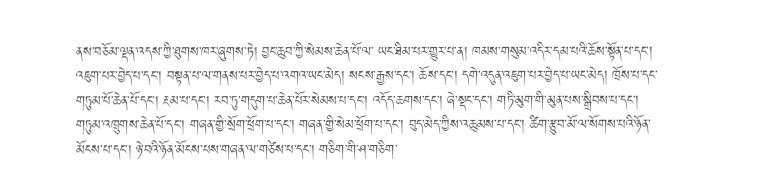ནས་བཅོམ་ལྡན་འདས་ཀྱི་ཐུགས་ཁར་ཞུགས་ཏེ། བྱང་ཆུབ་ཀྱི་སེམས་ཆེན་པོ་ལ་ ཡང་ཐིམ་པར་གྱུར་པ་ན། ཁམས་གསུམ་འདིར་དམ་པའི་ཆོས་སྟོན་པ་དང་། འཇུག་པར་བྱེད་པ་དང་། བསྟན་པ་ལ་གནས་པར་བྱེད་པ་འགའ་ཡང་མེད། སངས་རྒྱས་དང་། ཆོས་དང་། དགེ་འདུན་འཇུག་པར་བྱེད་པ་ཡང་མེད། ཁྲོས་པ་དང་གཏུམ་པོ་ཆེན་པོ་དང་། རྔམ་པ་དང་། རབ་ཏུ་གདུག་པ་ཆེན་པོར་སེམས་པ་དང་། འདོད་ཆགས་དང་། ཞེ་སྡང་དང་། གཏི་མུག་གི་མུན་པས་སྒྲིབས་པ་དང་། གཏུམ་འཁྲུགས་ཆེན་པོ་དང་། གཞན་གྱི་སྲོག་ཕྲོག་པ་དང་། གཞན་གྱི་སེམ་ཕྲོག་པ་དང་། བུད་མེད་ཀྱིས་འཆུམས་པ་དང་། ཚིག་རྩུབ་མོ་ལ་སོགས་པའི་ཉོན་མོངས་པ་དང་། ཉེ་བའི་ཉོན་མོངས་པས་གཞན་ལ་གཙེས་པ་དང་། གཅིག་གི་ཤ་གཅིག་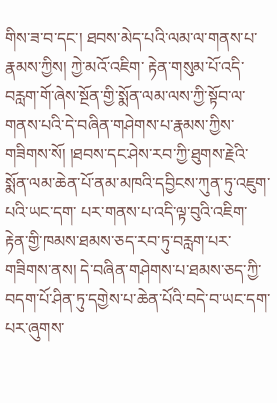གིས་ཟ་བ་དང་། ཐབས་མེད་པའི་ལམ་ལ་གནས་པ་རྣམས་ཀྱིས། ཀྱེ་མའོ་འཇིག་ རྟེན་གསུམ་པོ་འདི་བརླག་གོ་ཞེས་སྔོན་གྱི་སྨོན་ལམ་ལས་ཀྱི་སྟོབ་ལ་གནས་པའི་དེ་བཞིན་གཤེགས་པ་རྣམས་ཀྱིས་གཟིགས་སོ། །ཐབས་དང་ཤེས་རབ་ཀྱི་ཐུགས་རྗེའི་སྨོན་ལམ་ཆེན་པོ་ནམ་མཁའི་དབྱིངས་ཀུན་ཏུ་འཇུག་པའི་ཡང་དག་ པར་གནས་པ་འདི་ལྟ་བུའི་འཇིག་རྟེན་གྱི་ཁམས་ཐམས་ཅད་རབ་ཏུ་བརླག་པར་གཟིགས་ནས། དེ་བཞིན་གཤེགས་པ་ཐམས་ཅད་ཀྱི་བདག་པོ་ཤིན་ཏུ་དགྱེས་པ་ཆེན་པོའི་བདེ་བ་ཡང་དག་པར་ཞུགས་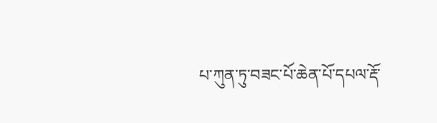པ་ཀུན་ཏུ་བཟང་པོ་ཆེན་པོ་དཔལ་རྡོ་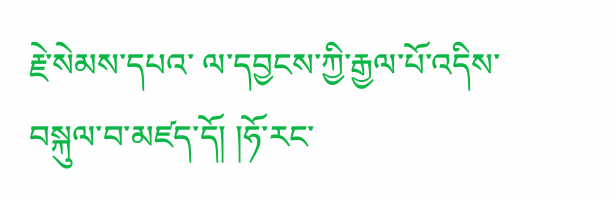རྗེ་སེམས་དཔའ་ ལ་དབྱངས་ཀྱི་རྒྱལ་པོ་འདིས་བསྐུལ་བ་མཛད་དོ། །ཧོ་རང་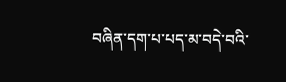བཞིན་དག་པ་པད་མ་བདེ་བའི་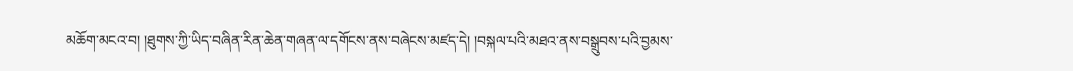མཆོག་མངའ་བ། །ཐུགས་ཀྱི་ཡིད་བཞིན་རིན་ཆེན་གཞན་ལ་དགོངས་ནས་བཞེངས་མཛད་དེ། །བསྐལ་པའི་མཐའ་ནས་བསྒྲུབས་པའི་བྱམས་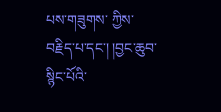པས་གཟུགས་ ཀྱིས་བརྗིད་པ་དང་། །བྱང་ཆུབ་སྙིང་པོའི་